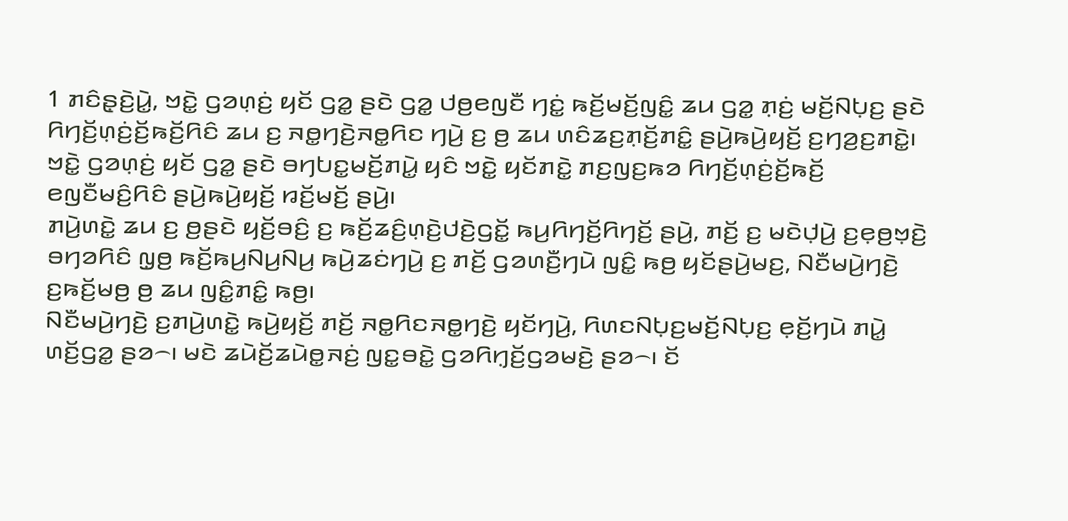1 ꤊꤢꤨꤔ꤫ꤢꤧ꤬ꤣꤧ꤭, ꤠꤢꤧ꤭ ꤞꤤꤛ꤫ꤢꤦ꤬ ꤟꤢꤩ ꤞꤤ꤭ ꤔꤢꤧ ꤞꤤ꤭ ꤓꤥ꤬ꤕꤜꤢꤪ ꤚꤢꤦ꤭ ꤒꤢꤩ꤬ꤗꤢꤩ꤬ꤜꤢꤨ꤭ ꤘꤣ ꤞꤤ꤭ ꤊ꤫ꤢꤦ꤬ ꤗꤢꤩ꤬ꤡꤝ꤫ꤢ꤬ ꤔꤢꤧ ꤖꤚꤢꤩ꤬ꤛ꤫ꤢꤦ꤬ꤢꤩ꤬ꤒꤢꤩ꤬ꤖꤢꤨ ꤘꤣ ꤢ꤬ ꤏꤥ꤭ꤚꤢꤧ꤬ꤏꤥ꤭ꤖꤢ ꤚꤣꤧ꤬ ꤢ꤬ ꤥ꤬ ꤘꤣ ꤛꤢꤨꤘꤢ꤬ꤊ꤫ꤢꤩ꤬ꤊꤢꤨ꤭ ꤔꤣꤧ꤬ꤒꤣꤧ꤬ꤟꤢꤩ꤬ ꤢ꤬ꤚꤤ꤬ꤢ꤬ꤊꤢꤧ꤭꤯ ꤠꤢꤧ꤭ ꤞꤤꤛ꤫ꤢꤦ꤬ ꤟꤢꤩ ꤞꤤ꤭ ꤔꤢꤧ ꤋꤚꤝꤢ꤭ꤗꤢꤩ꤬ꤊꤣꤧ꤭ ꤟꤢꤨ ꤠꤢꤧ꤭ ꤟꤢꤩꤊꤢꤧ꤭ ꤊꤢ꤬ꤜꤢ꤬ꤒꤤ ꤖꤚꤢꤩ꤬ꤛ꤫ꤢꤦ꤬ꤢꤩ꤬ꤒꤢꤩ꤬ ꤕꤜꤢꤪꤗꤢꤨ꤬ꤖꤢꤨ ꤔꤣꤧ꤬ꤒꤣꤧ꤬ꤟꤢꤩ꤬ ꤙꤢꤩ꤬ꤗꤢꤩ꤬ ꤔꤣꤧ꤬꤯
ꤊꤣꤧ꤬ꤛꤢꤧ꤭ ꤘꤣ ꤢ꤬ ꤥ꤬ꤔꤢꤧ ꤟꤢꤩ꤬ꤋꤢꤨ꤬ ꤢ꤬ ꤒꤢꤩ꤬ꤘꤢꤨ꤬ꤛ꤫ꤢꤧ꤬ꤓꤢꤧ꤬ꤞꤢꤩ꤭ ꤒꤣ꤬ꤖꤚꤢꤩ꤬ꤖꤚꤢꤩ꤬ ꤔꤣꤧ꤬, ꤊꤢꤩ꤬ ꤢ꤬ ꤗꤢꤧꤓ꤫ꤣꤧ꤬ ꤢ꤬ꤕ꤫ꤥ꤬ꤠ꤫ꤢꤧ꤬ ꤋꤚꤤꤖꤢꤨ ꤜ꤫ꤥ꤬ ꤒꤢꤩ꤬ꤒꤣ꤬ꤡꤣ꤬ꤡꤣ꤬ ꤒꤣꤧ꤬ꤘꤢꤦꤚꤣꤧ꤬ ꤢ꤬ ꤊꤢꤩ꤬ ꤞꤤꤛꤢꤪ꤬ꤚꤣꤧ ꤜꤢꤨ꤭ ꤒꤥ꤬ ꤟꤢꤩꤔꤣꤧ꤬ꤗꤢ꤬, ꤡꤢꤪꤗꤣꤧ꤬ꤚꤢꤧ꤬ ꤢ꤬ꤒꤢꤩ꤬ꤗꤥ꤬ ꤥ꤬ ꤘꤣ ꤜꤢꤨ꤭ꤊꤢꤨ꤭ ꤒꤥ꤬꤯
ꤡꤢꤪꤗꤣꤧ꤬ꤚꤢꤧ꤬ ꤢ꤬ꤊꤣꤧ꤬ꤛꤢꤧ꤭ ꤒꤣꤧ꤬ꤟꤢꤩ꤬ ꤊꤢꤩ꤬ ꤏꤥ꤭ꤖꤢꤏꤥ꤭ꤚꤢꤧ꤬ ꤟꤢꤩꤚꤣꤧ꤬, ꤖꤛꤢꤡꤝ꤫ꤢ꤬ꤗꤢꤩ꤬ꤡꤝ꤫ꤢ꤬ ꤕ꤫ꤢꤩ꤬ꤚꤣꤧ ꤊꤣꤧ꤭ ꤛꤢꤩ꤬ꤞꤤ꤭ ꤔꤤ꤮꤯ ꤗꤢꤧ ꤘꤣꤧꤢꤩ꤬ꤘꤣꤧꤥ꤭ꤏꤢꤦ꤬ ꤜꤢ꤭ꤋꤢꤧ꤭ ꤞꤤꤖꤚ꤫ꤢꤩ꤬ꤞꤤꤗꤢꤧ꤬ ꤔꤤ꤮꤯ ꤢꤩ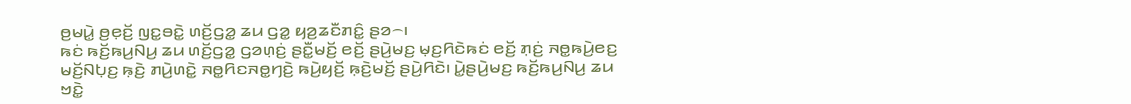ꤥ꤬ꤗꤣꤧ꤭ ꤥ꤬ꤕ꤫ꤢꤩ꤬ ꤜꤢ꤭ꤋꤢꤧ꤭ ꤛꤢꤩ꤬ꤞꤤ꤭ ꤘꤣ ꤞꤤ꤭ ꤟꤤ꤬ꤘꤢꤪꤊꤢꤨ꤭ ꤔꤤ꤮꤯
ꤒꤢꤦ ꤒꤢꤩ꤬ꤒꤣ꤬ꤡꤣ꤬ ꤘꤣ ꤛꤢꤩ꤬ꤞꤤ꤭ ꤞꤤꤛ꤫ꤢꤦ꤬ ꤔꤢꤪ꤭ꤗꤢꤩ꤬ ꤕꤢꤩ꤬ ꤔꤣꤧ꤬ꤗꤢ꤬ ꤗ꤫ꤢ꤬ꤖꤢꤧꤒꤢꤦ ꤕꤢꤩ꤬ ꤊ꤫ꤢꤦ꤬ ꤏꤥ꤭ꤒꤣꤧ꤬ꤕꤢ꤬ ꤗꤢꤩ꤬ꤡꤝ꤫ꤢ꤬ ꤒ꤫ꤢꤧ꤬ ꤊꤣꤧ꤬ꤛꤢꤧ꤭ ꤏꤥ꤭ꤖꤢꤏꤥ꤭ꤚꤢꤧ꤬ ꤒꤣꤧ꤬ꤟꤢꤩ꤬ ꤒ꤫ꤢꤧ꤬ꤗꤢꤩ꤬ ꤔꤣꤧ꤬ꤖꤢꤧ꤯ ꤣꤧ꤭ꤔꤣꤧ꤬ꤗꤢ꤬ ꤒꤢꤩ꤬ꤒꤣ꤬ꤡꤣ꤬ ꤘꤣ ꤠꤢꤧ꤭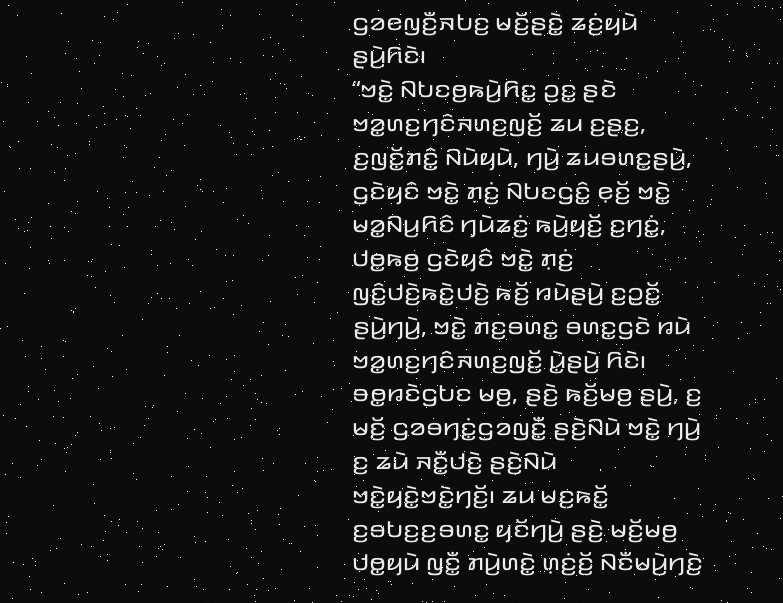ꤞꤤꤕꤜꤢꤪ꤬ꤏꤝꤢ꤬ ꤗꤢꤩ꤬ꤔꤢꤧ꤭ ꤘꤢꤦ꤬ꤟꤣꤧ ꤔꤣꤧ꤬ꤖꤢꤧ꤯
“ꤠꤢꤧ꤭ ꤡꤝꤢꤥ꤬ꤒꤣꤧ꤬ꤖꤢ꤭ ꤑꤢ꤭ ꤔꤢꤧ ꤠꤤ꤭ꤛꤢ꤬ꤚꤢꤨꤏꤛꤢ꤬ꤜꤢꤩ꤬ ꤘꤣ ꤢ꤬ꤔꤢ꤬, ꤢ꤬ꤜꤢꤩ꤭ꤊꤢꤨ꤭ ꤡꤣꤧꤟꤣꤧ, ꤚꤣꤧ꤬ ꤘꤣꤋꤛꤢ꤭ꤔꤣꤧ꤬, ꤞꤢꤧꤟꤢꤨ ꤠꤢꤧ꤭ ꤊ꤫ꤢꤦ꤬ ꤡꤝꤢꤞꤢꤨ꤭ ꤕ꤫ꤢꤩ꤬ ꤠꤢꤧ꤭ ꤗꤤ꤭ꤡꤣ꤬ꤖꤢꤨ ꤚꤣꤧꤘꤢꤦ꤬ ꤒꤣꤧ꤬ꤟꤢꤩ꤬ ꤢ꤬ꤚꤢꤦ꤭, ꤓꤥ꤭ꤒꤥ꤬ ꤞꤢꤧꤟꤢꤨ ꤠꤢꤧ꤭ ꤊ꤫ꤢꤦ꤬ ꤜꤢꤨ꤭ꤓꤢꤧ꤬ꤒꤢꤧ꤭ꤓꤢꤧ꤬ ꤒꤢꤩ꤬ ꤙꤣꤧꤔꤣꤧ꤬ ꤢ꤬ꤑꤢꤩ꤭ ꤔꤣꤧ꤬ꤚꤣꤧ꤬, ꤠꤢꤧ꤭ ꤊꤢ꤬ꤋꤛꤢ꤭ ꤋꤛꤢ꤭ꤞꤢꤧ ꤙꤣꤧ ꤠꤤ꤭ꤛꤢ꤬ꤚꤢꤨꤏꤛꤢ꤬ꤜꤢꤩ꤬ ꤣꤧ꤭ꤔꤣꤧ꤬ ꤖꤢꤧ꤯
ꤋꤥ꤭ꤙꤢꤧꤞꤝꤢ ꤗꤥ꤬, ꤔꤢꤧ꤬ ꤒꤢꤩ꤬ꤗꤥ꤬ ꤔꤣꤧ꤬, ꤢ꤬ ꤗꤢꤩ꤬ ꤞꤤꤋꤚꤢꤦ꤭ꤞꤤꤜꤢꤪ꤭ ꤔꤢꤧ꤬ꤡꤣꤧ ꤠꤢꤧ꤭ ꤚꤣꤧ꤬ ꤢ꤬ ꤘꤣꤧ ꤏꤢꤪ꤭ꤓꤢꤧ꤬ ꤔꤢꤧ꤬ꤡꤣꤧ ꤠꤢꤧ꤭ꤟꤢꤧ꤭ꤠꤢꤧ꤭ꤚꤢꤩ꤬꤯ ꤘꤣ ꤗꤢ꤬ꤒꤢꤩ꤭ ꤢ꤬ꤋꤝꤢ꤬ꤢ꤬ꤋꤛꤢ꤭ ꤟꤢꤩꤚꤣꤧ꤬ ꤔꤢꤧ꤬ ꤗꤢꤩ꤬ꤗꤥ꤬ ꤓꤥ꤭ꤟꤣꤧ ꤜꤢꤪ꤭ ꤊꤣꤧ꤬ꤛꤢꤧ꤭ ꤛ꤫ꤢꤦ꤬ꤢꤩ꤬ ꤡꤢꤪꤗꤣꤧ꤬ꤚꤢꤧ꤬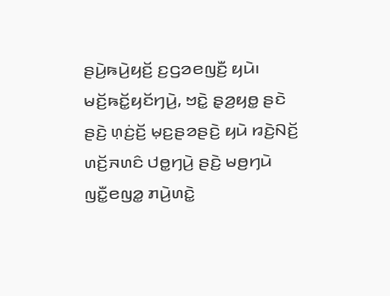ꤔꤣꤧ꤬ꤒꤣꤧ꤬ꤟꤢꤩ꤬ ꤢ꤬ꤞꤤꤕꤜꤢꤪ꤬ ꤟꤣꤧ꤯
ꤗꤢꤩ꤬ꤒꤢꤩ꤭ꤟꤢꤩꤚꤣꤧ꤬, ꤠꤢꤧ꤭ ꤔ꤫ꤤ꤬ꤟꤥ꤭ ꤔꤢꤧ ꤔꤢꤧ꤬ ꤛ꤫ꤢꤦ꤬ꤢꤩ꤬ ꤗ꤫ꤢ꤬ꤔꤤꤔꤢꤧ꤬ ꤟꤣꤧ ꤙꤢꤧ꤬ꤡꤢꤩ꤬ ꤛꤢꤩ꤬ꤏꤛꤢꤨ ꤓꤥ꤭ꤚꤣꤧ꤬ ꤔꤢꤧ꤬ ꤗꤥ꤬ꤚꤣꤧ ꤜꤢꤪ꤭ꤕꤜꤤ꤭ ꤊꤣꤧ꤬ꤛꤢꤧ꤭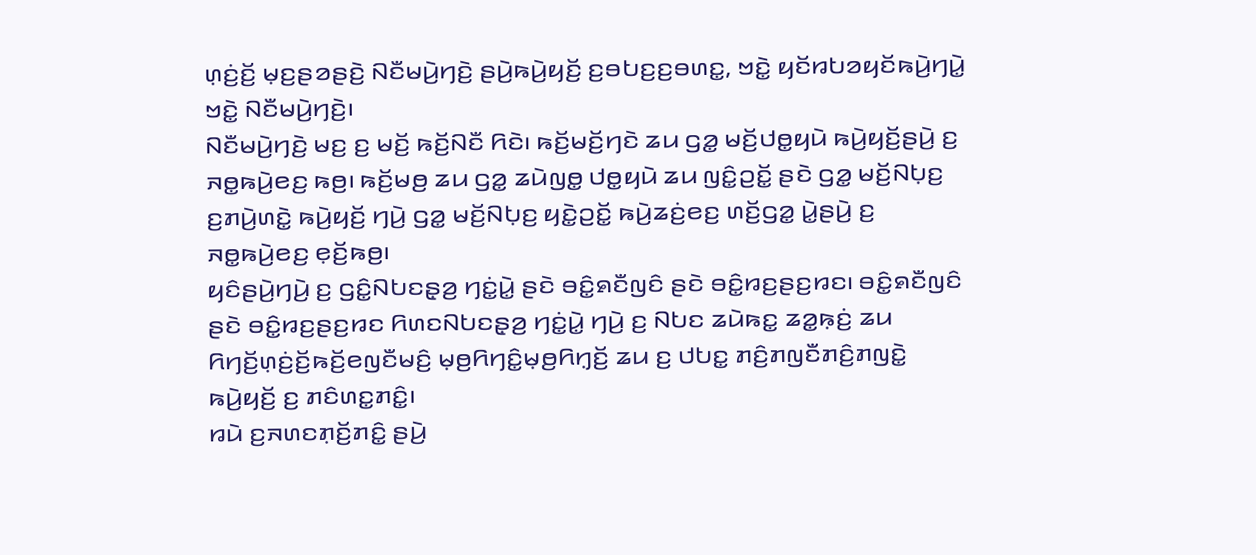ꤛ꤫ꤢꤦ꤬ꤢꤩ꤬ ꤗ꤫ꤢ꤬ꤔꤤꤔꤢꤧ꤬ ꤡꤢꤪꤗꤣꤧ꤬ꤚꤢꤧ꤬ ꤔꤣꤧ꤬ꤒꤣꤧ꤬ꤟꤢꤩ꤬ ꤢ꤬ꤋꤝꤢ꤬ꤢ꤬ꤋꤛꤢ꤭, ꤠꤢꤧ꤭ ꤟꤢꤩꤙꤝꤤꤟꤢꤩꤒꤣꤧ꤬ꤚꤣꤧ꤭ ꤠꤢꤧ꤭ ꤡꤢꤪꤗꤣꤧ꤬ꤚꤢꤧ꤬꤯
ꤡꤢꤪꤗꤣꤧ꤬ꤚꤢꤧ꤬ ꤗꤢ꤬ ꤢ꤬ ꤗꤢꤩ꤬ ꤒꤢꤩ꤬ꤡꤢꤪ ꤖꤢꤧ꤯ ꤒꤢꤩ꤬ꤗꤢꤩ꤬ꤚꤢꤧ ꤘꤣ ꤞꤤ꤭ ꤗꤢꤩ꤬ꤓꤥ꤭ꤟꤣꤧ ꤒꤣꤧ꤬ꤟꤢꤩ꤬ꤔꤣꤧ꤬ ꤢ꤬ ꤏꤥ꤭ꤒꤣꤧ꤬ꤕꤢ꤬ ꤒꤥ꤬꤯ ꤒꤢꤩ꤬ꤗꤥ꤬ ꤘꤣ ꤞꤤ꤭ ꤘꤣꤧꤜꤥ꤭ ꤓꤥ꤭ꤟꤣꤧ ꤘꤣ ꤜꤢꤨ꤭ꤑꤢꤩ꤭ ꤔꤢꤧ ꤞꤤ꤭ ꤗꤢꤩ꤬ꤡꤝ꤫ꤢ꤬ ꤢ꤬ꤊꤣꤧ꤬ꤛꤢꤧ꤭ ꤒꤣꤧ꤬ꤟꤢꤩ꤬ ꤚꤣꤧ꤬ ꤞꤤ꤭ ꤗꤢꤩ꤬ꤡꤝ꤫ꤢ꤬ ꤟꤢꤧ꤭ꤑꤢꤩ꤭ ꤒꤣꤧ꤬ꤘꤢꤦ꤬ꤕꤢ꤬ ꤛꤢꤩ꤬ꤞꤤ꤭ ꤣꤧ꤭ꤔꤣꤧ꤬ ꤢ꤬ ꤏꤥ꤭ꤒꤣꤧ꤬ꤕꤢ꤬ ꤕ꤫ꤢꤩ꤬ꤒꤥ꤬꤯
ꤟꤢꤨꤔꤣꤧ꤬ꤚꤣꤧ꤬ ꤢ꤬ ꤞꤢꤨ꤭ꤡꤝꤢꤔ꤫ꤤ꤬ ꤚꤢꤦ꤭ꤣꤧ꤭ ꤔꤢꤧ ꤋꤢꤨ꤭ꤎꤢꤪꤜꤢꤨ ꤔꤢꤧ ꤋꤢꤨ꤭ꤙꤢ꤬ꤔꤢ꤬ꤙꤢ꤯ ꤋꤢꤨ꤭ꤎꤢꤪꤜꤢꤨ ꤔꤢꤧ ꤋꤢꤨ꤭ꤙꤢ꤬ꤔꤢ꤬ꤙꤢ ꤖꤛꤢꤡꤝꤢꤔ꤫ꤤ꤬ ꤚꤢꤦ꤭ꤣꤧ꤭ ꤚꤣꤧ꤬ ꤢ꤬ ꤡꤝꤢ ꤘꤣꤧꤒꤢ꤭ ꤘꤤ꤭ꤒ꤫ꤢꤦ꤬ ꤘꤣ ꤖꤚꤢꤩ꤬ꤛ꤫ꤢꤦ꤬ꤢꤩ꤬ꤒꤢꤩ꤬ꤕꤜꤢꤪꤗꤢꤨ꤬ ꤗ꤫ꤥ꤬ꤖꤚꤢꤨ꤭ꤗ꤫ꤥ꤬ꤖꤚ꤫ꤢꤩ꤬ ꤘꤣ ꤢ꤬ ꤓꤝꤢ꤭ ꤊꤢꤨ꤬ꤊꤜꤢꤪꤊꤢꤨ꤬ꤊꤜꤢꤧ꤭ ꤒꤣꤧ꤬ꤟꤢꤩ꤬ ꤢ꤬ ꤊꤢꤨꤛꤢ꤭ꤊꤢꤨ꤭꤯
ꤙꤣꤧ ꤢ꤬ꤏꤛꤢꤊ꤫ꤢꤩ꤬ꤊꤢꤨ꤭ ꤔꤣꤧ꤬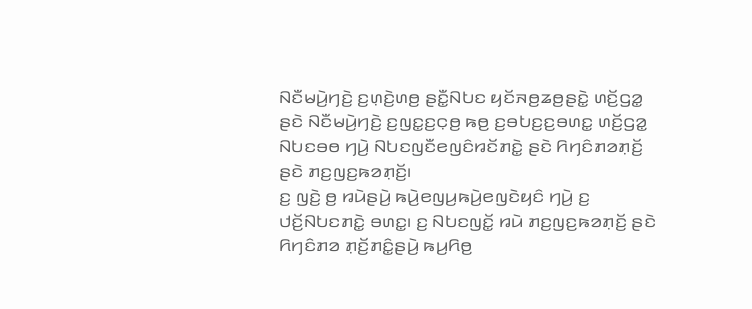ꤡꤢꤪꤗꤣꤧ꤬ꤚꤢꤧ꤬ ꤢ꤬ꤛ꤫ꤢꤧ꤬ꤛꤥ꤬ ꤔꤢꤪ꤭ꤡꤝꤢ ꤟꤢꤩꤏꤥ꤬ꤘꤥ꤬ꤔꤢꤧ꤭ ꤛꤢꤩ꤬ꤞꤤ꤭ ꤔꤢꤧ ꤡꤢꤪꤗꤣꤧ꤬ꤚꤢꤧ꤬ ꤢ꤬ꤜꤢ꤭ꤢ꤬ꤍ꤫ꤥ꤬ ꤒꤥ꤬ ꤢ꤬ꤋꤝꤢ꤬ꤢ꤬ꤋꤛꤢ꤭ ꤛꤢꤩ꤬ꤞꤤ꤭ ꤡꤝꤢꤋꤥ ꤚꤣꤧ꤬ ꤡꤝꤢꤜꤢꤪꤕꤜꤢꤨꤙꤢꤩꤊꤢꤧ꤭ ꤔꤢꤧ ꤖꤚꤢꤨꤊꤤꤊ꤫ꤢꤩ꤬ ꤔꤢꤧ ꤊꤢ꤬ꤜꤢ꤬ꤒꤤꤊ꤫ꤢꤩ꤬꤯
ꤢ꤬ ꤜꤢꤧ꤬ ꤥ꤬ ꤙꤣꤧꤔꤣꤧ꤬ ꤒꤣꤧ꤬ꤕꤜꤣ꤬ꤒꤣꤧ꤬ꤕꤜꤢꤧꤟꤢꤨ ꤚꤣꤧ꤬ ꤢ꤬ ꤓꤢꤩ꤬ꤡꤝꤢꤊꤢꤧ꤭ ꤋꤛꤢ꤭꤯ ꤢ꤬ ꤡꤝꤢꤜꤢꤩ꤭ ꤙꤣꤧ ꤊꤢ꤬ꤜꤢ꤬ꤒꤤꤊ꤫ꤢꤩ꤬ ꤔꤢꤧ ꤖꤚꤢꤨꤊꤤ ꤊ꤫ꤢꤩ꤬ꤊꤢꤨ꤭ꤔꤣꤧ꤬ ꤒꤣ꤬ꤖꤥ꤬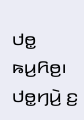ꤓꤥ꤭ ꤒꤣ꤬ꤖꤥ꤬꤯ ꤓꤥ꤭ꤚꤣꤧ꤬ ꤢ꤬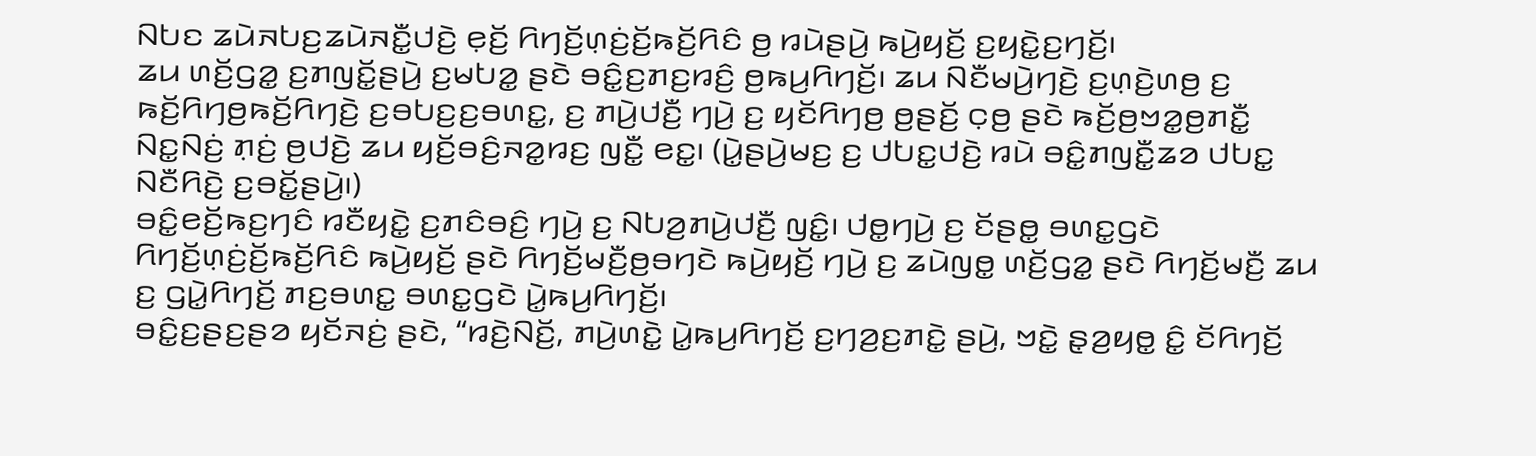ꤡꤝꤢ ꤘꤣꤧꤏꤝꤢ꤬ꤘꤣꤧꤏꤢꤪ꤭ꤓꤢꤧ꤬ ꤕ꤫ꤢꤩ꤬ ꤖꤚꤢꤩ꤬ꤛ꤫ꤢꤦ꤬ꤢꤩ꤬ꤒꤢꤩ꤬ꤖꤢꤨ ꤥ꤬ ꤙꤣꤧꤔꤣꤧ꤬ ꤒꤣꤧ꤬ꤟꤢꤩ꤬ ꤢ꤬ꤟꤢꤧ꤭ꤢ꤬ꤚꤢꤩ꤬꤯
ꤘꤣ ꤛꤢꤩ꤬ꤞꤤ꤭ ꤢ꤬ꤊꤜꤢꤩ꤭ꤔꤣꤧ꤬ ꤢ꤬ꤗꤝꤤ꤭ ꤔꤢꤧ ꤋꤢꤨ꤭ꤢ꤬ꤊꤢ꤬ꤙꤢꤨ꤬ ꤥ꤬ꤒꤣ꤬ꤖꤚꤢꤩ꤬꤯ ꤘꤣ ꤡꤢꤪꤗꤣꤧ꤬ꤚꤢꤧ꤬ ꤢ꤬ꤛ꤫ꤢꤧ꤬ꤛꤥ꤬ ꤢ꤬ ꤒꤢꤩ꤬ꤖꤚꤥ꤬ꤒꤢꤩ꤬ꤖꤚꤢꤧ꤬ ꤢ꤬ꤋꤝꤢ꤬ꤢ꤬ꤋꤛꤢ꤭, ꤢ꤬ ꤊꤣꤧ꤬ꤓꤢꤪ꤬ ꤚꤣꤧ꤬ ꤢ꤬ ꤟꤢꤩꤖꤚꤥ꤬ ꤥ꤬ꤔꤢꤩ꤬ ꤍ꤫ꤥ꤬ ꤔꤢꤧ ꤒꤢꤩ꤬ꤥ꤬ꤠꤤ꤭ꤥ꤬ꤊꤢꤪ꤭ ꤡꤢ꤭ꤡꤢꤦ꤬ ꤊ꤫ꤢꤦ꤬ ꤥ꤬ꤓꤢꤧ꤬ ꤘꤣ ꤟꤢꤩ꤬ꤋꤢꤨ꤬ꤏꤤ꤭ꤙꤢ꤬ ꤜꤢꤪ꤭ ꤕꤢ꤭꤯ (ꤣꤧ꤭ꤔꤣꤧ꤬ꤗꤢ꤬ ꤢ꤬ ꤓꤝꤢ꤭ꤓꤢꤧ꤬ ꤙꤣꤧ ꤋꤢꤨ꤭ꤊꤜꤢꤪ꤭ꤘꤤ ꤓꤝꤢ꤭ ꤡꤢꤪꤖꤢꤧ꤬ ꤢ꤬ꤋꤢꤩ꤭ꤔꤣꤧ꤬꤯)
ꤋꤢꤨ꤭ꤕꤢꤩ꤬ꤒꤢ꤬ꤚꤢꤨ ꤙꤢꤪꤟꤢꤧ꤭ ꤢ꤬ꤊꤢꤨꤋꤢꤨ꤬ ꤚꤣꤧ꤬ ꤢ꤬ ꤡꤝꤤ꤬ꤊꤣꤧ꤬ꤓꤢꤪ꤬ ꤜꤢꤨ꤭꤯ ꤓꤥ꤭ꤚꤣꤧ꤬ ꤢ꤬ ꤢꤩꤔꤥ꤭ ꤋꤛꤢ꤭ꤞꤢꤧ ꤖꤚꤢꤩ꤬ꤛ꤫ꤢꤦ꤬ꤢꤩ꤬ꤒꤢꤩ꤬ꤖꤢꤨ ꤒꤣꤧ꤬ꤟꤢꤩ꤬ ꤔꤢꤧ ꤖꤚꤢꤩ꤬ꤗꤢꤪ꤬ꤥ꤬ꤋꤚꤢꤧ ꤒꤣꤧ꤬ꤟꤢꤩ꤬ ꤚꤣꤧ꤬ ꤢ꤬ ꤘꤣꤧꤜꤥ꤭ ꤛꤢꤩ꤬ꤞꤤ꤭ ꤔꤢꤧ ꤖꤚꤢꤩ꤬ꤗꤢꤪ꤬ ꤘꤣ ꤢ꤬ ꤞꤣꤧ꤭ꤖꤚꤢꤩ꤬ ꤊꤢ꤬ꤋꤛꤢ꤭ ꤋꤛꤢ꤭ꤞꤢꤧ ꤣꤧ꤭ꤒꤣ꤬ꤖꤚꤢꤩ꤬꤯
ꤋꤢꤨ꤭ꤢ꤬ꤔꤢ꤬ꤔꤤ ꤟꤢꤩꤏꤢꤦ꤬ ꤔꤢꤧ, “ꤙꤢꤧ꤬ꤡꤢꤩ꤬, ꤊꤣꤧ꤬ꤛꤢꤧ꤭ ꤣꤧ꤭ꤒꤣ꤬ꤖꤚꤢꤩ꤬ ꤢ꤬ꤚꤤ꤬ꤢ꤬ꤊꤢꤧ꤭ ꤔꤣꤧ꤬, ꤠꤢꤧ꤭ ꤔ꤫ꤤ꤬ꤟꤥ꤭ ꤢꤨ꤭ ꤢꤩꤖꤚꤢꤩ꤬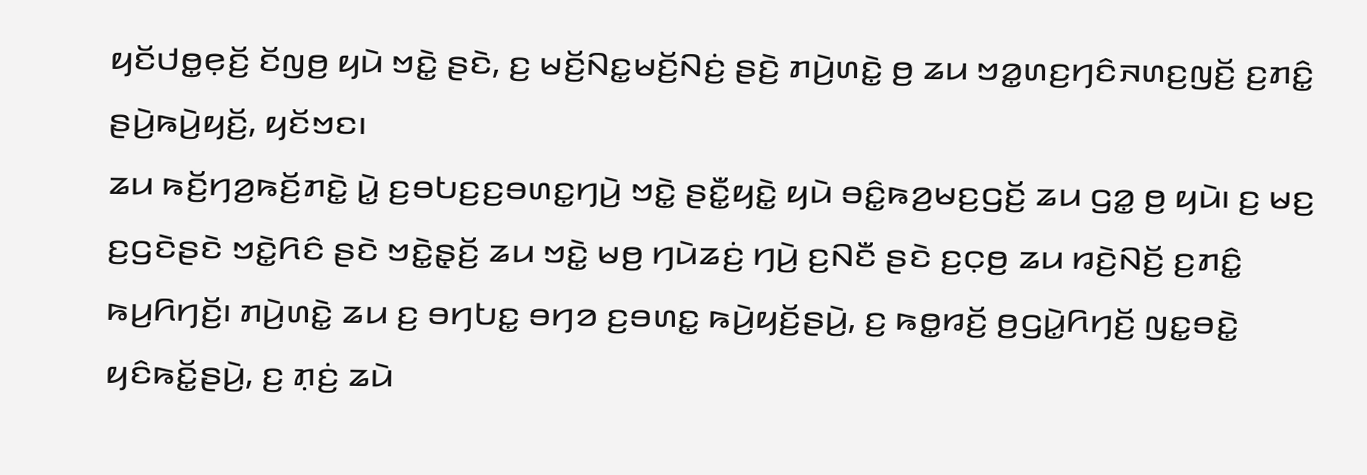ꤟꤢꤩꤓꤥ꤭ꤕ꤫ꤢꤩ꤬ ꤢꤩꤜꤥ꤬ ꤟꤣꤧ ꤠꤢꤧ꤭ ꤔꤢꤧ, ꤢ꤬ ꤗꤢꤩ꤬ꤡꤢ꤭ꤗꤢꤩ꤬ꤡꤢꤦ꤬ ꤔꤢꤧ꤬ ꤊꤣꤧ꤬ꤛꤢꤧ꤭ ꤥ꤬ ꤘꤣ ꤠꤤ꤭ꤛꤢ꤬ꤚꤢꤨꤏꤛꤢ꤬ꤜꤢꤩ꤬ ꤢ꤬ꤊꤢꤨ꤭ ꤔꤣꤧ꤬ꤒꤣꤧ꤬ꤟꤢꤩ꤬, ꤟꤢꤩꤠꤢ꤯
ꤘꤣ ꤒꤢꤩ꤬ꤚꤤ꤬ꤒꤢꤩ꤬ꤊꤢꤧ꤭ ꤣꤧ꤭ ꤢ꤬ꤋꤝꤢ꤬ꤢ꤬ꤋꤛꤢ꤭ꤚꤣꤧ꤬ ꤠꤢꤧ꤭ ꤔꤢꤪ꤭ꤟꤢꤧ꤭ ꤟꤣꤧ ꤋꤢꤨ꤭ꤒꤤ꤬ꤗꤢ꤬ꤞꤢꤩ꤬ ꤘꤣ ꤞꤤ꤭ ꤥ꤬ ꤟꤣꤧ꤯ ꤢ꤬ ꤗꤢ꤬ ꤢ꤬ꤞꤢꤧꤔꤢꤧ ꤠꤢꤧ꤭ꤖꤢꤨ ꤔꤢꤧ ꤠꤢꤧ꤭ꤔ꤫ꤢꤩ꤬ ꤘꤣ ꤠꤢꤧ꤭ ꤗꤥ꤬ ꤚꤣꤧꤘꤢꤦ꤬ ꤚꤣꤧ꤬ ꤢ꤬ꤡꤢꤪ ꤔꤢꤧ ꤢ꤬ꤍ꤫ꤥ꤬ ꤘꤣ ꤙꤢꤧ꤬ꤡꤢꤩ꤬ ꤢ꤬ꤊꤢꤨ꤭ ꤒꤣ꤬ꤖꤚꤢꤩ꤬꤯ ꤊꤣꤧ꤬ꤛꤢꤧ꤭ ꤘꤣ ꤢ꤬ ꤋꤚꤝꤢ꤭ ꤋꤚꤤ ꤢ꤬ꤋꤛꤢ꤭ ꤒꤣꤧ꤬ꤟꤢꤩ꤬ꤔꤣꤧ꤬, ꤢ꤬ ꤒꤥ꤭ꤙꤢꤩ꤬ ꤥ꤬ꤞꤣꤧ꤭ꤖꤚꤢꤩ꤬ ꤜꤢ꤭ꤋꤢꤧ꤭ ꤟꤢꤨꤒꤢꤩ꤭ꤔꤣꤧ꤬, ꤢ꤬ ꤊ꤫ꤢꤦ꤬ ꤘꤣꤧ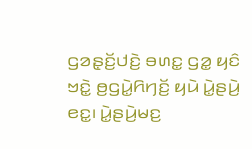ꤞꤤꤔ꤫ꤢꤩ꤬ꤓꤢꤧ꤬ ꤋꤛꤢ꤭ ꤞꤤ꤭ ꤟꤢꤨ ꤠꤢꤧ꤭ ꤥ꤬ꤞꤣꤧ꤭ꤖꤚꤢꤩ꤬ ꤟꤣꤧ ꤣꤧ꤭ꤔꤣꤧ꤬ ꤕꤢ꤭꤯ ꤣꤧ꤭ꤔꤣꤧ꤬ꤗꤢ꤬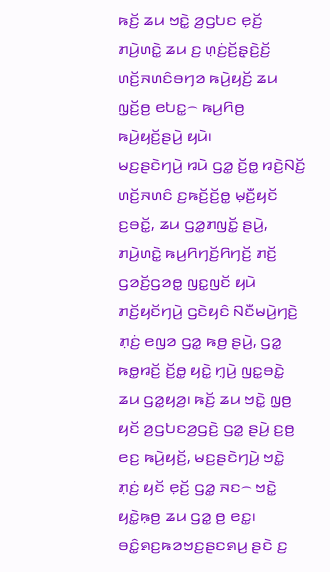ꤒꤢꤩ꤬ ꤘꤣ ꤠꤢꤧ꤭ ꤤ꤬ꤞꤝꤢ ꤕ꤫ꤢꤩ꤬ ꤊꤣꤧ꤬ꤛꤢꤧ꤭ ꤘꤣ ꤢ꤬ ꤛ꤫ꤢꤦ꤬ꤢꤩ꤬ꤔ꤫ꤢꤧ꤬ꤢꤩ꤬ ꤛꤢꤩ꤬ꤏꤛꤢꤨꤋꤚꤤ ꤒꤣꤧ꤬ꤟꤢꤩ꤬ ꤘꤣ ꤜ꤫ꤢꤩ꤬ꤥ꤬ ꤕꤝꤢ꤭꤮ ꤒꤣ꤬ꤖꤥ꤬ ꤒꤣꤧ꤬ꤟꤢꤩ꤬ꤔꤣꤧ꤬ ꤟꤣꤧ꤯
ꤗꤢ꤬ꤔꤢꤧꤚꤣꤧ꤬ ꤙꤣꤧ ꤞꤤ꤭ ꤢꤩ꤬ꤥ꤭ ꤙꤢꤧ꤬ꤡꤢꤩ꤬ ꤛꤢꤩ꤬ꤏꤛꤢꤨ ꤢ꤬ꤒꤢꤩ꤬ꤢꤩ꤬ꤥ꤭ ꤗ꤫ꤢꤪ꤬ꤟꤢꤩ ꤢ꤬ꤋꤢꤩ꤭, ꤘꤣ ꤞꤤ꤭ꤊꤜꤢꤩ꤭ ꤔꤣꤧ꤬, ꤊꤣꤧ꤬ꤛꤢꤧ꤭ ꤒꤣ꤬ꤖꤚꤢꤩ꤬ꤖꤚꤢꤩ꤬ ꤊꤢꤩ꤬ ꤞꤤꤢꤩ꤬ꤞꤤꤥ꤭ ꤜꤢ꤭ꤜꤢꤩ ꤟꤣꤧ ꤊꤢꤩ꤬ꤟꤢꤩꤚꤣꤧ꤬ ꤞꤢꤧꤟꤢꤨ ꤡꤢꤪꤗꤣꤧ꤬ꤚꤢꤧ꤬ ꤊ꤫ꤢꤦ꤬ ꤕꤜꤤ ꤞꤤ꤭ ꤒꤥ꤬ ꤔꤣꤧ꤬, ꤞꤤ꤭ ꤒꤥ꤭ꤙꤢꤩ꤬ ꤢꤩ꤬ꤥ꤭ ꤟꤢꤧ꤭ ꤚ꤫ꤣꤧ꤬ ꤜꤢ꤭ꤋꤢꤧ꤭ ꤘꤣ ꤞꤤ꤭ꤟꤤ꤬꤯ ꤒꤢꤩ꤬ ꤘꤣ ꤠꤢꤧ꤭ ꤜ꤫ꤥ꤬ ꤟꤢꤩ ꤤ꤬ꤞꤝꤢꤤ꤬ꤞꤢꤧ꤬ ꤞꤤ꤭ ꤔꤣꤧ꤬ ꤢ꤬ꤥ꤬ ꤕꤢ꤬ ꤒꤣꤧ꤬ꤟꤢꤩ꤬, ꤗꤢ꤬ꤔꤢꤧꤚꤣꤧ꤬ ꤠꤢꤧ꤭ ꤊ꤫ꤢꤦ꤬ ꤟꤢꤩ ꤕ꤫ꤢꤩ꤬ ꤞꤤ꤭ ꤏꤢ꤮ ꤠꤢꤧ꤭ ꤟꤢꤧ꤭ꤒ꤫ꤥ꤬ ꤘꤣ ꤞꤤ꤭ ꤥ꤬ ꤕꤢ꤭꤯
ꤋꤢꤨ꤭ꤎꤢ꤬ꤒꤤꤠꤢ꤬ꤔꤢꤎꤣ꤬ ꤔꤢꤧ ꤢ꤬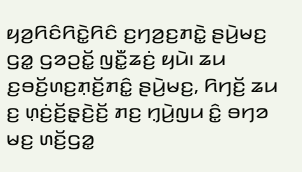ꤟꤤ꤬ꤖꤢꤨꤖꤢꤧ꤭ꤖꤢꤨ ꤢ꤬ꤚꤤ꤬ꤢ꤬ꤊꤢꤧ꤭ ꤔꤣꤧ꤬ꤗꤢ꤬ ꤞꤤ꤭ ꤞꤤꤑꤢꤩ꤭ ꤜꤢꤪ꤭ꤘꤢꤦ꤬ ꤟꤣꤧ꤯ ꤘꤣ ꤢ꤬ꤋꤢꤩ꤬ꤛꤢ꤬ꤊ꤫ꤢꤩ꤬ꤊꤢꤨ꤭ ꤔꤣꤧ꤬ꤗꤢ꤬, ꤖꤚꤢꤩ꤬ ꤘꤣ ꤢ꤬ ꤛ꤫ꤢꤦ꤬ꤢꤩ꤬ꤔ꤫ꤢꤧ꤬ꤢꤩ꤬ ꤊꤢ꤬ ꤚ꤫ꤣꤧ꤬ꤜꤣ ꤢꤨ꤭ ꤋꤚꤤ ꤗꤢ꤬ ꤛꤢꤩ꤬ꤞꤤ꤭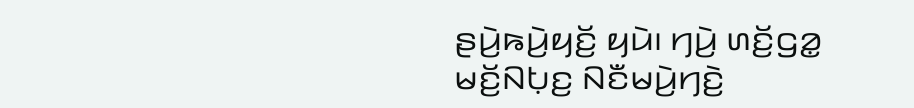ꤔꤣꤧ꤬ꤒꤣꤧ꤬ꤟꤢꤩ꤬ ꤟꤣꤧ꤯ ꤚꤣꤧ꤬ ꤛꤢꤩ꤬ꤞꤤ꤭ ꤗꤢꤩ꤬ꤡꤝ꤫ꤢ꤬ ꤡꤢꤪꤗꤣꤧ꤬ꤚꤢꤧ꤬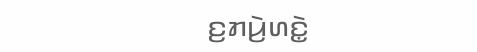ꤢ꤬ꤊꤣꤧ꤬ꤛꤢꤧ꤭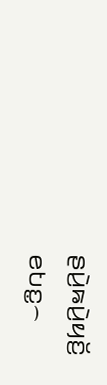ꤔꤣꤧ꤬ꤒꤣꤧ꤬ꤟꤢꤩ꤬ ꤕꤝꤢ꤭꤮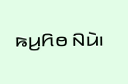ꤒꤣ꤬ꤖꤥ ꤡꤣꤧ꤯